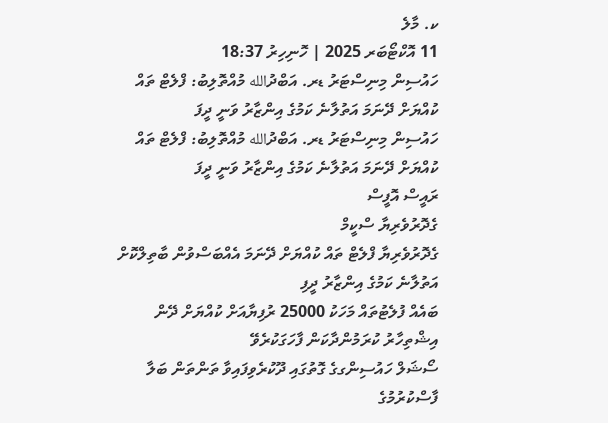ކ. މާލެ
11 އޮކްޓޯބަރ 2025 | ހޮނިހިރު 18:37
ހައުސިން މިނިސްޓަރު ޑރ. އަބްދުالله މުއްތޮލިބު: ފްލެޓް ތައް ކުއްޔަށް ދޭނަމަ އަތުލާނެ ކަމުގެ އިންޒާރު ވަނީ ދީފަ
ހައުސިން މިނިސްޓަރު ޑރ. އަބްދުالله މުއްތޮލިބު: ފްލެޓް ތައް ކުއްޔަށް ދޭނަމަ އަތުލާނެ ކަމުގެ އިންޒާރު ވަނީ ދީފަ
ރައީސް އޮފީސް
ގެދޮރުވެރިޔާ ސްކީމް
ގެދޮރުވެރިޔާ ފްލެޓް ތައް ކުއްޔަށް ދޭނަމަ އެއްބަސްވުން ބާތިލްކޮށް އަތުލާނެ ކަމުގެ އިންޒާރު ދީފި
ބައެއް ފުލެޓުތައް މަހަކު 25000 ރުފިޔާއަށް ކުއްޔަށް ދޭން އިޝްތިހާރު ކުރަމުންދާކަން ފާހަގަކުރެވޭ
ސޯޝަލް ހައުސިންގގެ ގޮތުގައި ދޫކުރެވިފައިވާ ތަންތަން ބަލާ ފާސްކުރުމުގެ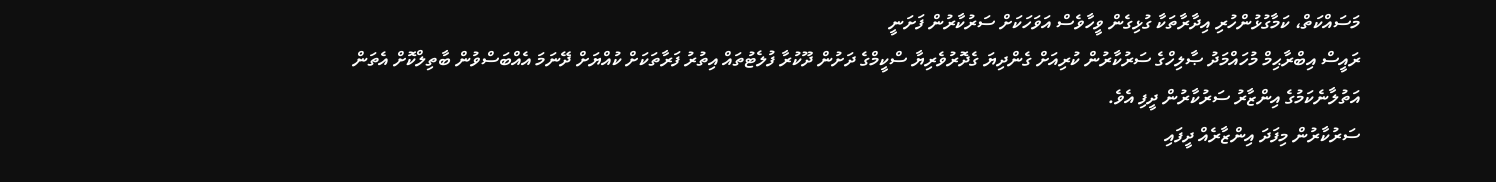މަސައްކަތް، ކަމާގުޅުންހުރި އިދާރާތަކާ ގުޅިގެން ވީހާވެސް އަވަހަކަށް ސަރުކާރުން ފަށަނީ
ރައީސް އިބްރާޙިމް މުހައްމަދު ޞާލިހްގެ ސަރުކާރުން ކުރިއަށް ގެންދިޔަ ގެދޮރުވެރިޔާ ސްކީމްގެ ދަށުން ދޫކުރާ ފުލެޓުތައް އިތުރު ފަރާތަކަށް ކުއްޔަށް ދޭނަމަ އެއްބަސްވުން ބާތިލްކޮށް އެތަން އަތުލާނެކަމުގެ އިންޒާރު ސަރުކާރުން ދީފި އެވެ.
ސަރުކާރުން މިފަދަ އިންޒާރެއް ދީފައި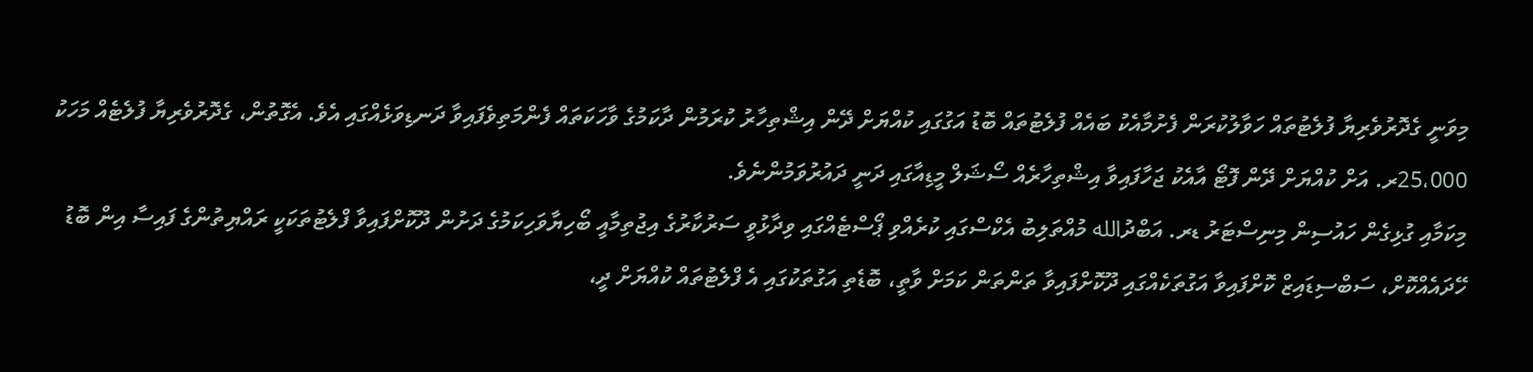މިވަނީ ގެދޮރުވެރިޔާ ފުލެޓުތައް ހަވާލުކުރަން ފެށުމާއެކު ބައެއް ފުލެޓުތައް ބޮޑު އަގުގައި ކުއްޔަށް ދޭން އިޝްތިހާރު ކުރަމުން ދާކަމުގެ ވާހަކަތައް ފެންމަތިވެފައިވާ ދަނޑިވަޅެއްގައި އެވެ. އެގޮތުން، ގެދޮރުވެރިޔާ ފުލެޓެއް މަހަކު 25،000ރ. އަށް ކުއްޔަށް ދޭން ފޮޓޯ އާއެކު ޖަހާފައިވާ އިޝްތިހާރެއް ސޯޝަލް މީޑިއާގައި ދަނީ ދައުރުވަމުންނެވެ.
މިކަމާއި ގުޅިގެން ހައުސިން މިނިސްޓަރު ޑރ. އަބްދުالله މުއްތަލިބު އެކްސްގައި ކުރެއްވި ޕޯސްޓެއްގައި ވިދާޅުވީ ސަރުކާރުގެ އިޖުތިމާއީ ބޯހިޔާވަހިކަމުގެ ދަށުން ދޫކޮށްފައިވާ ފްލެޓުތަކަކީ ރައްޔިތުންގެ ފައިސާ އިން ބޮޑު ހޭދައެއްކޮށް، ސަބްސިޑައިޒް ކޮށްފައިވާ އަގުތަކެއްގައި ދޫކޮށްފައިވާ ތަންތަން ކަމަށް ވާތީ، ބޮޑެތި އަގުތަކުގައި އެ ފްލެޓުތައް ކުއްޔަށް ދީ،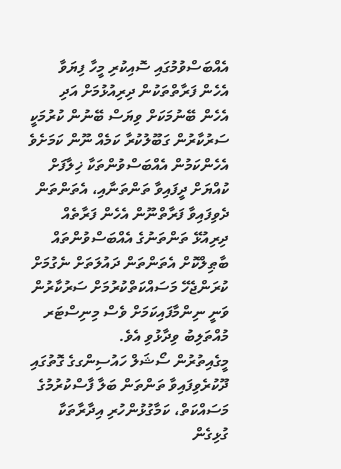އެއްބަސްވުމުގައި ސޮއިކުރި މީހާ ފިޔަވާ އެހެން ފަރާތްތަކުން ދިރިއުޅުމަށް އަދި އެހެން ބޭނުމަކަށް ވިޔަސް ބޭނުން ކުރުމަކީ ސަރުކާރުން ގަބޫލުކުރާ ކަމެއް ނޫން ކަމަށެވެ
އެހެންކަމުން އެއްބަސްވުންތަކާ ޚިލާފަށް ކުއްޔަށް ދީފައިވާ ތަންތަނާއި، އެތަންތަން ދެވިފައިވާ ފަރާތްނޫން އެހެން ފަރާތެއް ދިރިއުޅޭ ތަންތަނުގެ އެއްބަސްވުންތައް ބާޠިލްކޮށް އެތަންތަން ދައުލަތަށް ނެގުމަށް ކުރަންޖެހޭ މަސައްކަތްކުރުމަށް ސަރުކާރުން ވަނީ ނިންމާފައިކަމަށް ވެސް މިނިސްޓަރ މުއްތަލިބު ވިދާޅުވި އެވެ.
މީގެއިތުރުން ސޯޝަލް ހައުސިންގގެ ގޮތުގައި ދޫކުރެވިފައިވާ ތަންތަން ބަލާ ފާސްކުރުމުގެ މަސައްކަތް، ކަމާގުޅުންހުރި އިދާރާތަކާ ގުޅިގެން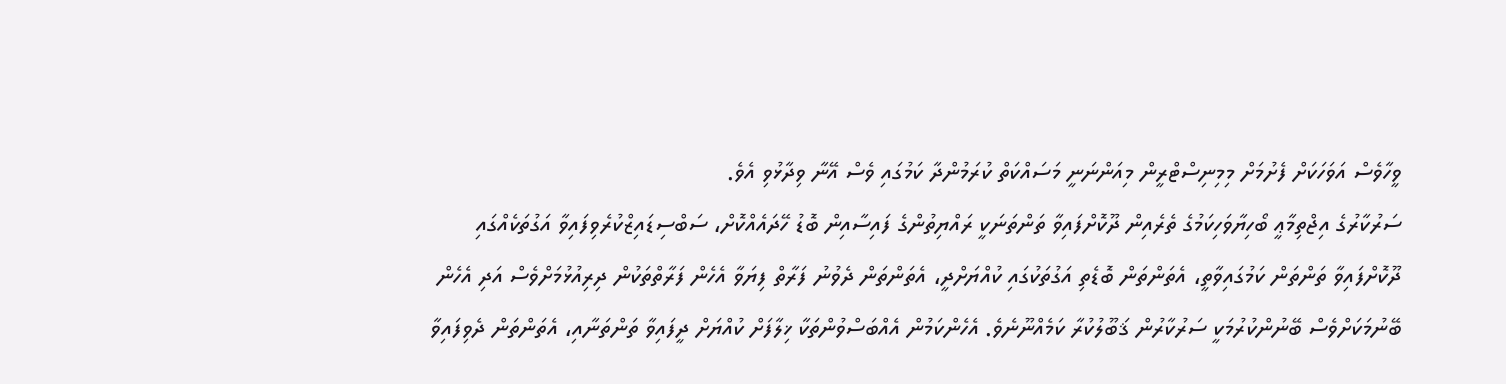ވީހާވެސް އަވަހަކަށް ފެށުމަށް މިމިނިސްޓްރީން މިއަންނަނީ މަސައްކަތް ކުރަމުންދާ ކަމުގައި ވެސް އޭނާ ވިދާޅުވި އެވެ.
ސަރުކާރުގެ އިޖްތިމާޢީ ބޯހިޔާވަހިކަމުގެ ތެރެއިން ދޫކޮށްފައިވާ ތަންތަނަކީ ރައްޔިތުންގެ ފައިސާއިން ބޮޑު ހޭދައެއްކޮށް، ސަބްސިޑައިޒްކުރެވިފައިވާ އަގުތަކެއްގައި ދޫކޮށްފައިވާ ތަންތަން ކަމުގައިވާތީ، އެތަންތަން ބޮޑެތި އަގުތަކުގައި ކުއްޔަށްދީ، އެތަންތަން ދެވުނު ފަރާތް ފިޔަވާ އެހެން ފަރާތްތަކުން ދިރިއުޅުމަށްވެސް އަދި އެހެން ބޭނުމަކަށްވެސް ބޭނުންކުރުމަކީ ސަރުކާރުން ޤަބޫލުކުރާ ކަމެއްނޫނެވެ. އެހެންކަމުން އެއްބަސްވުންތަކާ ޚިލާފަށް ކުއްޔަށް ދީފައިވާ ތަންތަނާއި، އެތަންތަން ދެވިފައިވާ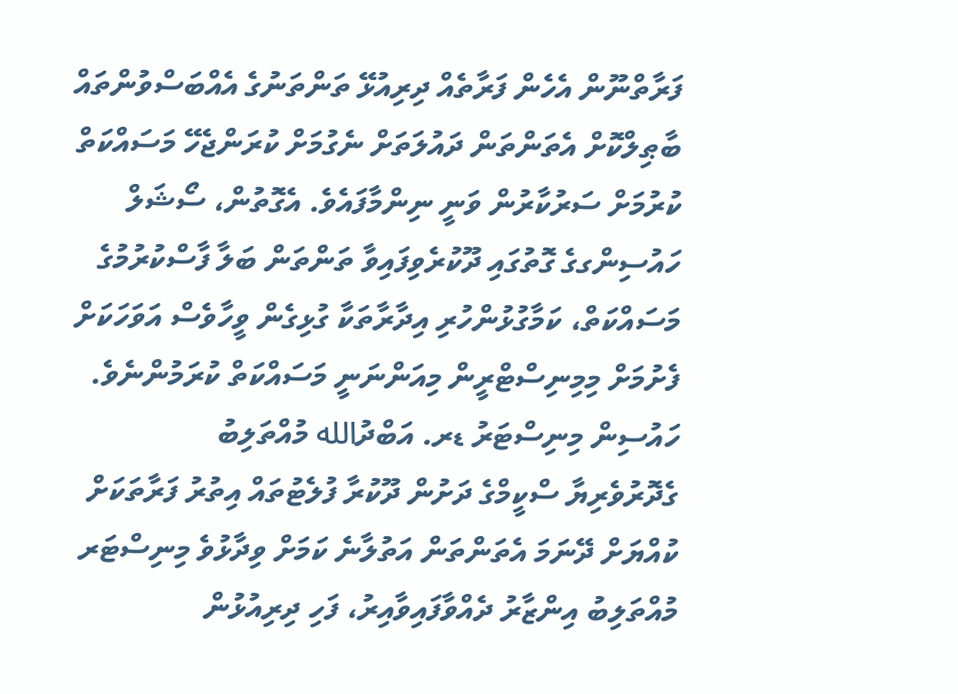ފަރާތްނޫން އެހެން ފަރާތެއް ދިރިއުޅޭ ތަންތަނުގެ އެއްބަސްވުންތައް ބާޠިލްކޮށް އެތަންތަން ދައުލަތަށް ނެގުމަށް ކުރަންޖެހޭ މަސައްކަތް ކުރުމަށް ސަރުކާރުން ވަނީ ނިންމާފައެވެ. އެގޮތުން، ސޯޝަލް ހައުސިންގގެ ގޮތުގައި ދޫކުރެވިފައިވާ ތަންތަން ބަލާ ފާސްކުރުމުގެ މަސައްކަތް، ކަމާގުޅުންހުރި އިދާރާތަކާ ގުޅިގެން ވީހާވެސް އަވަހަކަށް ފެށުމަށް މިމިނިސްޓްރީން މިއަންނަނީ މަސައްކަތް ކުރަމުންނެވެ.
ހައުސިން މިނިސްޓަރު ޑރ. އަބްދުالله މުއްތަލިބު
ގެދޮރުވެރިޔާ ސްކީމްގެ ދަށުން ދޫކުރާ ފުލެޓުތައް އިތުރު ފަރާތަކަށް ކުއްޔަށް ދޭނަމަ އެތަންތަން އަތުލާނެ ކަމަށް ވިދާޅުވެ މިނިސްޓަރ މުއްތަލިބު އިންޒާރު ދެއްވާފައިވާއިރު، ފަހި ދިރިއުޅުން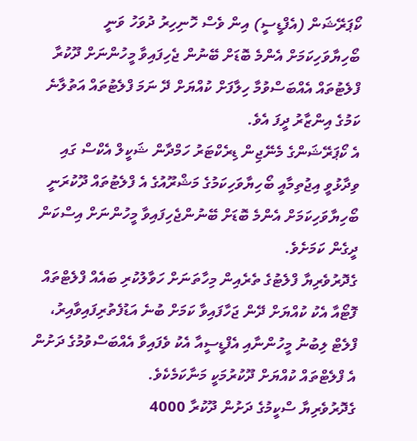ކޯޕަރޭޝަން (އެފްޑީސީ) އިން ވެސް ހޮނިހިރު ދުވަހު ވަނީ ބޯހިޔާވަހިކަމަށް އެންމެ ބޮޑަށް ބޭނުން ޖެހިފައިވާ މީހުންނަށް ދޫކުރާ ފްލެޓުތައް އެއްބަސްވުމާ ހިލާފަށް ކުއްޔަށް ދޭ ނަމަ ފްލެޓުތައް އަތުލާނެ ކަމުގެ އިންޒާރު ދީފަ އެވެ.
އެ ކޯޕަރޭޝަންގެ މެނޭޖިން ޑިރެކްޓަރު ހަމްދާން ޝަކީލް އެކްސް ގައި ވިދާޅުވީ އިޖުތިމާއީ ބޯހިޔާވަހިކަމުގެ މަޝްރޫއުގެ އެ ފްލެޓުތައް ދޫކުރަނީ ބޯހިޔާވަހިކަމަށް އެންމެ ބޮޑަށް ބޭނުންޖެހިފައިވާ މީހުންނަށް އިސްކަން ދީގެން ކަމަށެވެ.
ގެދޮރުވެރިޔާ ފްލެޓުގެ ތެރެއިން މިހާތަނަށް ހަވާލުކުރި ބައެއް ފްލެޓްތައް ފޮޓޯއާ އެކު ކުއްޔަށް ދޭން ޖަހާފައިވާ ކަމަށް ބުނެ އަޑުފެތުރިފައިވާއިރު، ފްލެޓް ލިބުނު މީހުންނާއި އެފްޑީސީއާ އެކު ވެފައިވާ އެއްބަސްވުމުގެ ދަށުން އެ ފްލެޓްތައް ކުއްޔަށް ދޫކުރުމަކީ މަނާކަމެކެވެ.
ގެދޮރުވެރިޔާ ސްކީމުގެ ދަށުން ދޫކުރާ 4000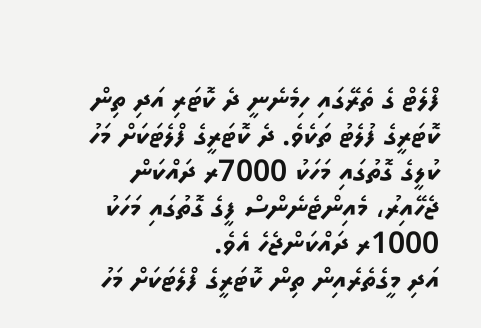ފްލެޓް ގެ ތެރޭގައި ހިމެނެނީ ދެ ކޮޓަރި އަދި ތިން ކޮޓަރީގެ ފުލެޓު ތަކެވެ. ދެ ކޮޓަރީގެ ފްލެޓަކަށް މަހު ކުލީގެ ގޮތުގައި މަހަކު 7000ރ ދައްކަން ޖެހޭއިރު، މެއިންޓެނެންސް ފީގެ ގޮތުގައި މަހަކު 1000ރ ދައްކަންޖެހެ އެވެ.
އަދި މީގެތެރެއިން ތިން ކޮޓަރީގެ ފްލެޓަކަށް މަހު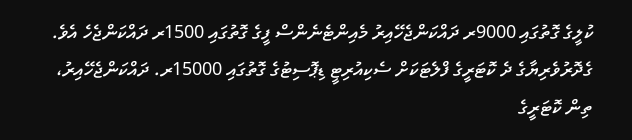ކުލީގެ ގޮތުގައި 9000ރ ދައްކަންޖެހޭއިރު މެއިންޓެނެންސް ފީގެ ގޮތުގައި 1500ރ ދައްކަންޖެހެ އެވެ.
ގެދޮރުވެރިޔާގެ ދެ ކޮޓަރީގެ ފްލެޓަކަށް ސެކިއުރިޓީ ޑިޕޮސިޓުގެ ގޮތުގައި 15000ރ. ދައްކަންޖެހޭއިރު، ތިން ކޮޓަރީގެ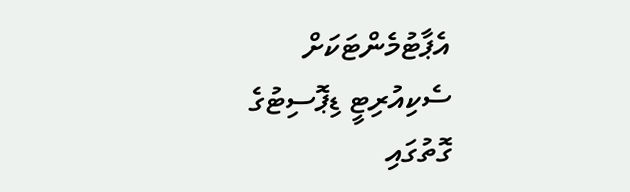އެޕާޓުމެންޓަކަށް ސެކިއުރިޓީ ޑިޕޮސިޓުގެ ގޮތުގައި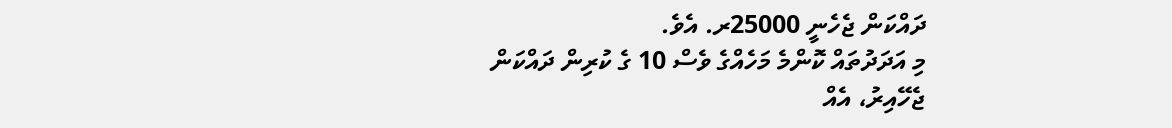ދައްކަން ޖެހެނީ 25000ރ. އެވެ.
މި އަދަދުތައް ކޮންމެ މަހެއްގެ ވެސް 10 ގެ ކުރިން ދައްކަން ޖެހޭއިރު، އެއް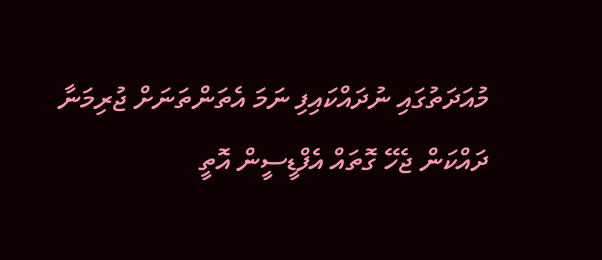މުއަދަތުގައި ނުދައްކައިފި ނަމަ އެތަންތަނަށް ޖުރިމަނާ ދައްކަން ޖެހޭ ގޮތައް އެފްޑީސީން އޮތީ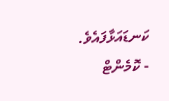ކަނޑައަޅާފައެވެ.
- ކޮމެންޓް